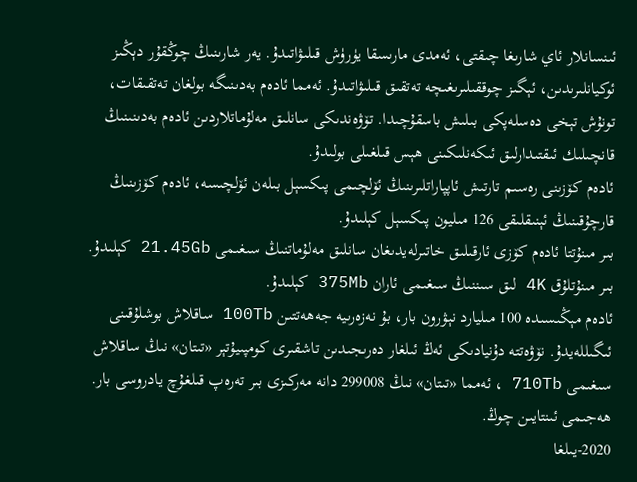ئىنسانلار ئاي شارىغا چىقتى، ئەمدى مارىسقا يۈرۈش قىلىۋاتىدۇ. يەر شارىنىڭ چوڭقۇر دېڭىز ئوكيانلىرىدىن، ئېگىز چوققىلىرىغىچە تەتقىق قىلىۋاتىدۇ. ئەمما ئادەم بەدىنىگە بولغان تەتقىقات، تونۇش تېخى دەسلەپكى بىلىش باسقۇچىدا. تۆۋەندىكى سانلىق مەلۇماتلاردىن ئادەم بەدىنىنىڭ قانچىلىك ئىقتىدارلىق ئىكەنلىكىنى ھېس قىلغىلى بولىدۇ.
ئادەم كۆزىنى رەسىم تارتىش ئاپپاراتلىرىنىڭ ئۆلچىمى پىكسېل بىلەن ئۆلچىسە، ئادەم كۆزىنىڭ قارچۇقىنىڭ ئېنىقلىقى 126 مىليون پىكسېل كېلىدۇ.
بىر مىنۇتتا ئادەم كۆزى ئارقىلىق خاتىرلەيدىغان سانلىق مەلۇماتنىڭ سىغىمى 21.45Gb كېلىدۇ. بىر مىنۇتلۇق 4K لىق سىننىڭ سىغىمى ئاران 375Mb كېلىدۇ.
ئادەم مېڭىسىدە 100 مىليارد نېۋرون بار، بۇ نەزەرىيە جەھەتتىن 100Tb ساقلاش بوشلۇقىنى ئىگىللەيدۇ. نۆۋەتتە دۇنيادىكى ئەڭ ئىلغار دەرىجىدىن تاشقىرى كومپىيۇتېر «تىتان» نىڭ ساقلاش سىغىمى 710Tb ، ئەمما «تىتان» نىڭ 299008 دانە مەركىزى بىر تەرەپ قىلغۇچ يادروسى بار. ھەجىمى ئىنتايىن چوڭ.
2020-يىلغا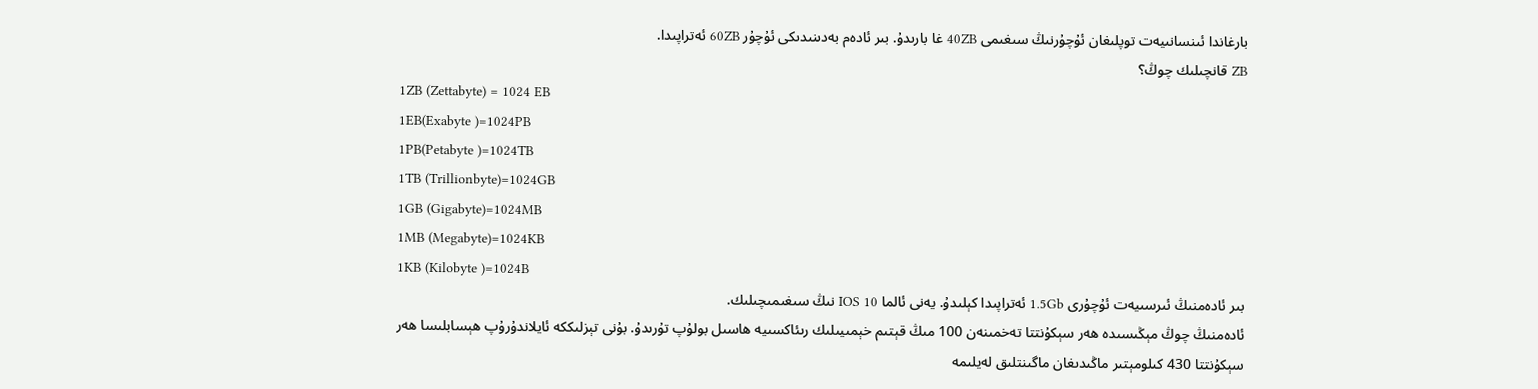بارغاندا ئىنسانىيەت توپلىغان ئۇچۇرنىڭ سىغىمى 40ZB غا بارىدۇ. بىر ئادەم بەدىنىدىكى ئۇچۇر 60ZB ئەتراپىدا.
ZB قانچىلىك چوڭ؟
1ZB (Zettabyte) = 1024 EB
1EB(Exabyte )=1024PB
1PB(Petabyte )=1024TB
1TB (Trillionbyte)=1024GB
1GB (Gigabyte)=1024MB
1MB (Megabyte)=1024KB
1KB (Kilobyte )=1024B
بىر ئادەمنىڭ ئىرسىيەت ئۇچۇرى 1.5Gb ئەتراپىدا كېلىدۇ. يەنى ئالما IOS 10 نىڭ سىغىمىچىلىك.
ئادەمنىڭ چوڭ مېڭىسىدە ھەر سېكۇنتتا تەخمىنەن 100 مىڭ قېتىم خېمىيىلىك رىئاكسىيە ھاسىل بولۇپ تۇرىدۇ. بۇنى تېزلىككە ئايلاندۇرۇپ ھېسابلىسا ھەر سېكۇنتتا 430 كىلومېتىر ماڭىدىغان ماگىنتلىق لەيلىمە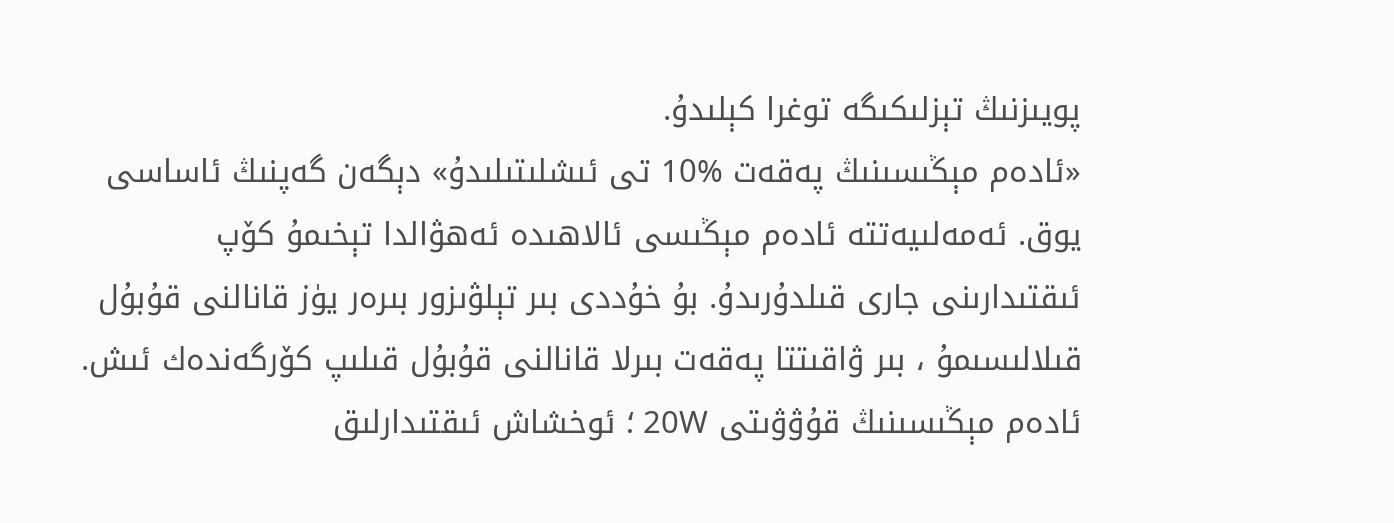پويىزنىڭ تېزلىكىگە توغرا كېلىدۇ.
«ئادەم مېڭىسىنىڭ پەقەت %10 تى ئىشلىتىلىدۇ» دېگەن گەپنىڭ ئاساسى يوق. ئەمەلىيەتتە ئادەم مېڭىسى ئالاھىدە ئەھۋالدا تېخىمۇ كۆپ ئىقتىدارىنى جارى قىلدۇرىدۇ. بۇ خۇددى بىر تېلۋىزور بىرەر يۈز قانالنى قۇبۇل قىلالىسىمۇ ، بىر ۋاقىتتا پەقەت بىرلا قانالنى قۇبۇل قىلىپ كۆرگەندەك ئىش.
ئادەم مېڭىسىنىڭ قۇۋۋىتى 20W ؛ ئوخشاش ئىقتىدارلىق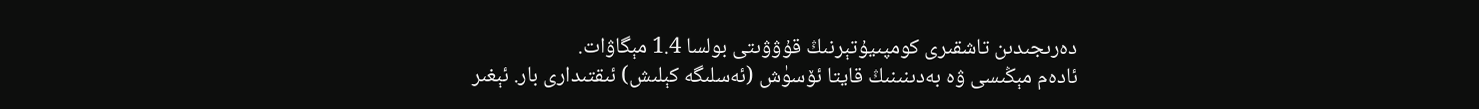دەرىجىدىن تاشقىرى كومپىيۇتېرنىڭ قۇۋۋىتى بولسا 1.4 مېگاۋات.
ئادەم مېڭىسى ۋە بەدىنىنىڭ قايتا ئۆسۈش (ئەسلىگە كېلىش) ئىقتىدارى بار. ئېغىر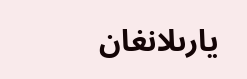يارىلانغان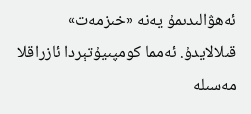ئەھۋالىدىمۇ يەنە «خىزمەت» قىلالايدۇ. ئەمما كومپىيۇتېردا ئازراقلا مەسىلە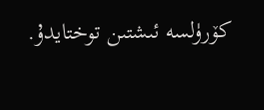كۆرۈلسە ئىشتىن توختايدۇ.